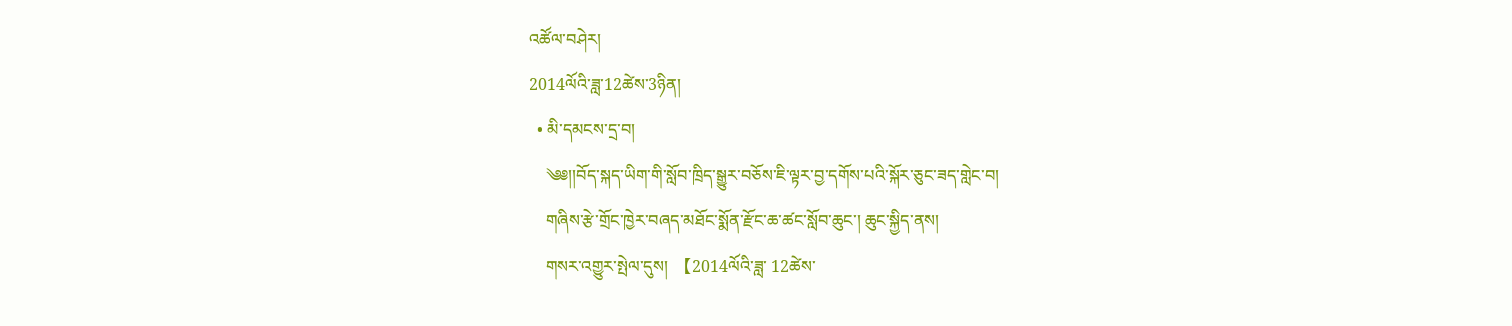འཚོལ་བཤེར།
2014ལོའི་ཟླ་12ཚེས་3ཉིན།
  • མི་དམངས་དྲ་བ།
    ༄༅།།བོད་སྐད་ཡིག་གི་སློབ་ཁྲིད་སྒྱུར་བཅོས་ཇི་ལྟར་བྱ་དགོས་པའི་སྐོར་ཅུང་ཟད་གླེང་བ།
    གཞིས་རྩེ་གྲོང་ཁྱེར་བཞད་མཐོང་སྨོན་རྫོང་ཆ་ཚང་སློབ་ཆུང་། ཆུང་སྐྱིད་ནས།
    གསར་འགྱུར་སྤེལ་དུས།  【2014ལོའི་ཟླ་ 12ཚེས་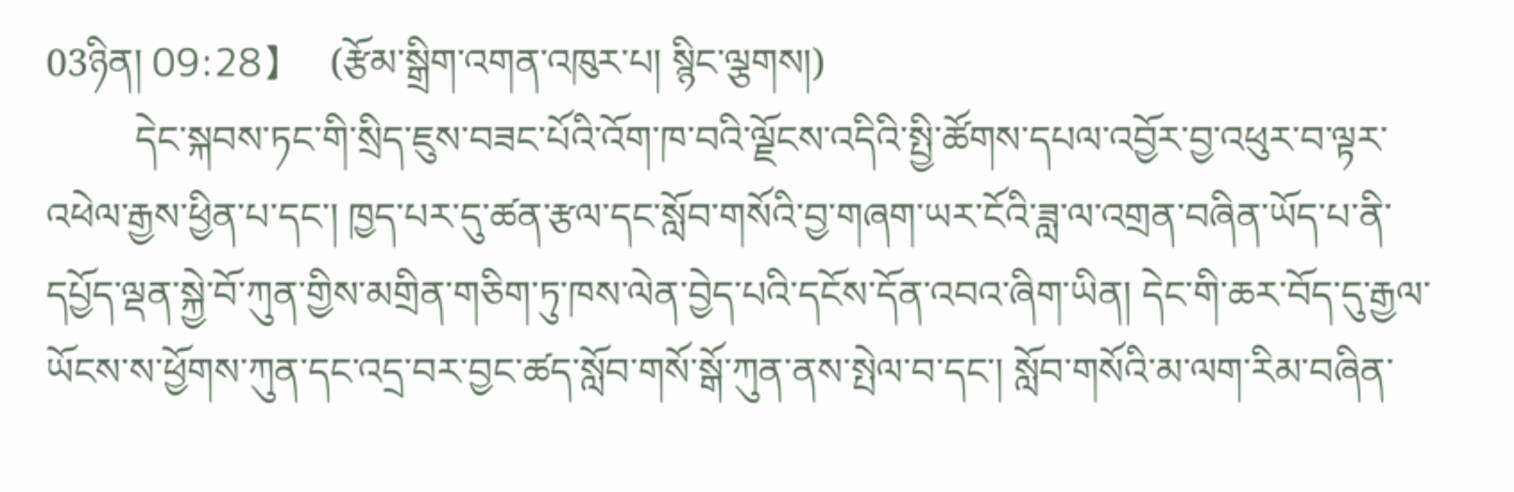03ཉིན། 09:28】   (རྩོམ་སྒྲིག་འགན་འཁུར་པ། སྙིང་ལྕགས།)
         དེང་སྐབས་ཏང་གི་སྲིད་ཇུས་བཟང་པོའི་འོག་ཁ་བའི་ལྗོངས་འདིའི་སྤྱི་ཚོགས་དཔལ་འབྱོར་བྱ་འཕུར་བ་ལྟར་འཕེལ་རྒྱས་ཕྱིན་པ་དང་། ཁྱད་པར་དུ་ཚན་རྩལ་དང་སློབ་གསོའི་བྱ་གཞག་ཡར་ངོའི་ཟླ་ལ་འགྲན་བཞིན་ཡོད་པ་ནི་དཔྱོད་ལྡན་སྐྱེ་བོ་ཀུན་གྱིས་མགྲིན་གཅིག་ཏུ་ཁས་ལེན་བྱེད་པའི་དངོས་དོན་འབའ་ཞིག་ཡིན། དེང་གི་ཆར་བོད་དུ་རྒྱལ་ཡོངས་ས་ཕྱོགས་ཀུན་དང་འདྲ་བར་བྱང་ཚད་སློབ་གསོ་སྒོ་ཀུན་ནས་སྤེལ་བ་དང་། སློབ་གསོའི་མ་ལག་རིམ་བཞིན་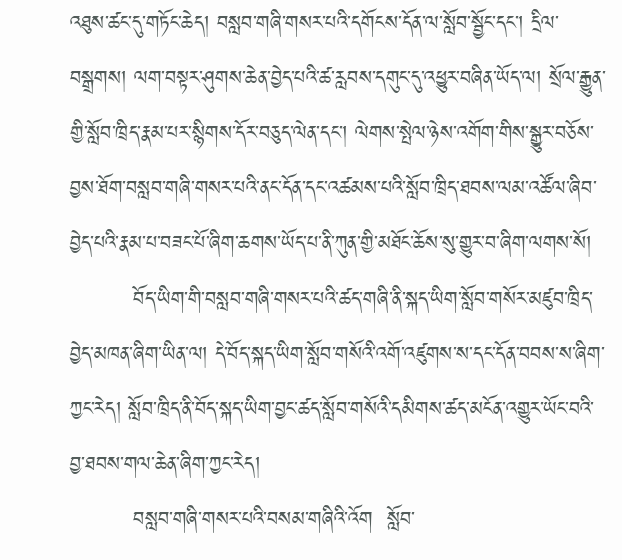འཐུས་ཚང་དུ་གཏོང་ཆེད། བསླབ་གཞི་གསར་པའི་དགོངས་དོན་ལ་སློབ་སྦྱོང་དང་། དྲིལ་བསྒྲགས། ལག་བསྟར་ཤུགས་ཆེན་བྱེད་པའི་ཚ་རླབས་དགུང་དུ་འཕྱུར་བཞིན་ཡོད་ལ། སྲོལ་རྒྱུན་གྱི་སློབ་ཁྲིད་རྣམ་པར་སྙིགས་དོར་བཅུད་ལེན་དང་། ལེགས་སྤེལ་ཉེས་འགོག་གིས་སྒྱུར་བཅོས་བྱས་ཐོག་བསླབ་གཞི་གསར་པའི་ནང་དོན་དང་འཚམས་པའི་སློབ་ཁྲིད་ཐབས་ལམ་འཚོལ་ཞིབ་བྱེད་པའི་རྣམ་པ་བཟང་པོ་ཞིག་ཆགས་ཡོད་པ་ནི་ཀུན་གྱི་མཐོང་ཆོས་སུ་གྱུར་བ་ཞིག་ལགས་སོ།
         བོད་ཡིག་གི་བསླབ་གཞི་གསར་པའི་ཚད་གཞི་ནི་སྐད་ཡིག་སློབ་གསོར་མཛུབ་ཁྲིད་བྱེད་མཁན་ཞིག་ཡིན་ལ། དེ་བོད་སྐད་ཡིག་སློབ་གསོའི་འགོ་འཛུགས་ས་དང་དོན་བབས་ས་ཞིག་ཀྱང་རེད། སློབ་ཁྲིད་ནི་བོད་སྐད་ཡིག་བྱང་ཚད་སློབ་གསོའི་དམིགས་ཚད་མངོན་འགྱུར་ཡོང་བའི་བྱ་ཐབས་གལ་ཆེན་ཞིག་ཀྱང་རེད།
         བསླབ་གཞི་གསར་པའི་བསམ་གཞིའི་འོག  སློབ་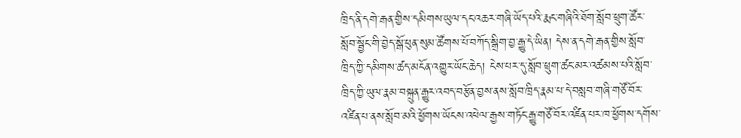ཁྲིད་ནི་དགེ་རྒན་གྱིས་དམིགས་ཡུལ་དང་འཆར་གཞི་ཡོད་པའི་རྨང་གཞིའི་ཐོག་སློབ་ཕྲུག་ཚོར་སློབ་སྦྱོང་གི་བྱེད་སྒོ་ཕུན་སུམ་ཚོགས་པོ་བཀོད་སྒྲིག་བྱ་རྒྱུ་དེ་ཡིན། དེས་ན་དགེ་རྒན་གྱིས་སློབ་ཁྲིད་ཀྱི་དམིགས་ཚད་མངོན་འགྱུར་ཡོང་ཆེད། ངེས་པར་དུ་སློབ་ཕྲུག་ཚང་མར་འཚམས་པའི་སློབ་ཁྲིད་ཀྱི་ཡུལ་རྣམ་བསྐྲུན་རྒྱུར་འབད་བརྩོན་བྱས་ནས་སློབ་ཁྲིད་རྣམ་པ་དེ་བསླབ་གཞི་གཙོ་བོར་འཛིན་པ་ནས་སློབ་མའི་ཕྱོགས་ཡོངས་འཕེལ་རྒྱས་གཏོང་རྒྱུ་གཙོ་བོར་འཛིན་པར་ཁ་ཕྱོགས་དགོས་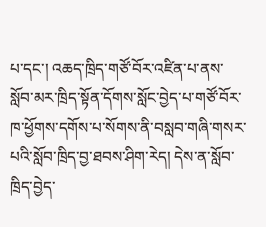པ་དང་། འཆད་ཁྲིད་གཙོ་བོར་འཛིན་པ་ནས་སློབ་མར་ཁྲིད་སྟོན་དོགས་སློང་བྱེད་པ་གཙོ་བོར་ཁ་ཕྱོགས་དགོས་པ་སོགས་ནི་བསླབ་གཞི་གསར་པའི་སློབ་ཁྲིད་བྱ་ཐབས་ཤིག་རེད། དེས་ན་སློབ་ཁྲིད་བྱེད་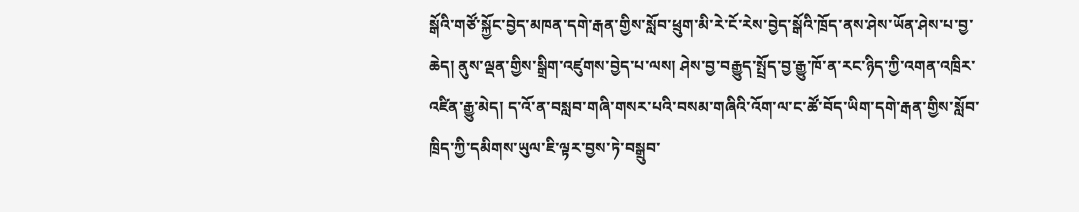སྒོའི་གཙོ་སྐྱོང་བྱེད་མཁན་དགེ་རྒན་གྱིས་སློབ་ཕྲུག་མི་རེ་ངོ་རེས་བྱེད་སྒོའི་ཁྲོད་ནས་ཤེས་ཡོན་ཤེས་པ་བྱ་ཆེད། ནུས་ལྡན་གྱིས་སྒྲིག་འཛུགས་བྱེད་པ་ལས། ཤེས་བྱ་བརྒྱུད་སྤྲོད་བྱ་རྒྱུ་ཁོ་ན་རང་ཉིད་ཀྱི་འགན་འཁྲིར་འཛིན་རྒྱུ་མེད། ད་འོ་ན་བསླབ་གཞི་གསར་པའི་བསམ་གཞིའི་འོག་ལ་ང་ཚོ་བོད་ཡིག་དགེ་རྒན་གྱིས་སློབ་ཁྲིད་ཀྱི་དམིགས་ཡུལ་ཇི་ལྟར་བྱས་ཏེ་བསྒྲུབ་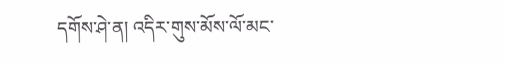དགོས་ཤེ་ན། འདིར་གུས་མོས་ལོ་མང་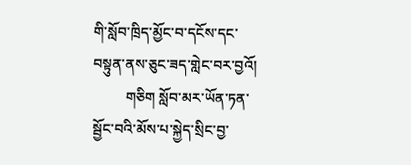གི་སློབ་ཁྲིད་མྱོང་བ་དངོས་དང་བསྟུན་ནས་ཅུང་ཟད་གླེང་བར་བྱའོ།
         གཅིག སློབ་མར་ཡོན་ཏན་སྦྱོང་བའི་མོས་པ་སྐྱེད་སྲིང་བྱ་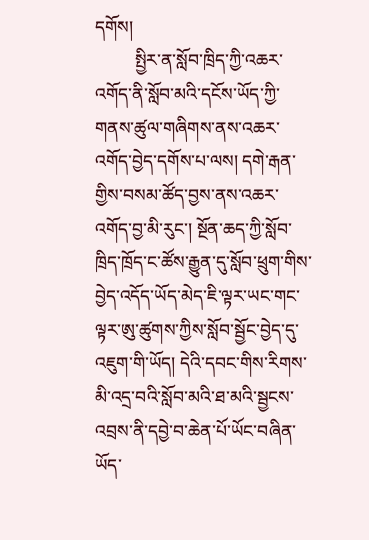དགོས།
         སྤྱིར་ན་སློབ་ཁྲིད་ཀྱི་འཆར་འགོད་ནི་སློབ་མའི་དངོས་ཡོད་ཀྱི་གནས་ཚུལ་གཞིགས་ནས་འཆར་འགོད་བྱེད་དགོས་པ་ལས། དགེ་རྒན་གྱིས་བསམ་ཚོད་བྱས་ནས་འཆར་འགོད་བྱ་མི་རུང་། སྔོན་ཆད་ཀྱི་སློབ་ཁྲིད་ཁྲོད་ང་ཚོས་རྒྱུན་དུ་སློབ་ཕྲུག་གིས་བྱེད་འདོད་ཡོད་མེད་ཇི་ལྟར་ཡང་གང་ལྟར་ཨུ་ཚུགས་ཀྱིས་སློབ་སྦྱོང་བྱེད་དུ་འཇུག་གི་ཡོད། དེའི་དབང་གིས་རིགས་མི་འདྲ་བའི་སློབ་མའི་ཐ་མའི་སྦྱངས་འབྲས་ནི་དབྱེ་བ་ཆེན་པོ་ཡོང་བཞིན་ཡོད་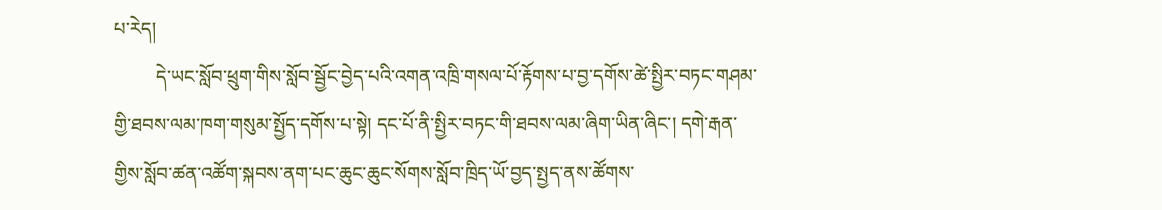པ་རེད།
         དེ་ཡང་སློབ་ཕྲུག་གིས་སློབ་སྦྱོང་བྱེད་པའི་འགན་འཁྲི་གསལ་པོ་རྟོགས་པ་བྱ་དགོས་ཚེ་སྤྱིར་བཏང་གཤམ་གྱི་ཐབས་ལམ་ཁག་གསུམ་སྤྱོད་དགོས་པ་སྟེ། དང་པོ་ནི་སྤྱིར་བཏང་གི་ཐབས་ལམ་ཞིག་ཡིན་ཞིང་། དགེ་རྒན་གྱིས་སློབ་ཚན་འཚོག་སྐབས་ནག་པང་ཆུང་ཆུང་སོགས་སློབ་ཁྲིད་ཡོ་བྱད་སྤྱད་ནས་ཚོགས་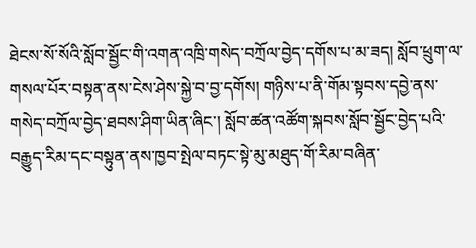ཐེངས་སོ་སོའི་སློབ་སྦྱོང་གི་འགན་འཁྲི་གསེད་བཀྲོལ་བྱེད་དགོས་པ་མ་ཟད། སློབ་ཕྲུག་ལ་གསལ་པོར་བསྟན་ནས་ངེས་ཤེས་སྐྱེ་བ་བྱ་དགོས། གཉིས་པ་ནི་གོམ་སྟབས་དབྱེ་ནས་གསེད་བཀྲོལ་བྱེད་ཐབས་ཤིག་ཡིན་ཞིང་། སློབ་ཚན་འཚོག་སྐབས་སློབ་སྦྱོང་བྱེད་པའི་བརྒྱུད་རིམ་དང་བསྟུན་ནས་ཁྱབ་སྤེལ་བཏང་སྟེ་མུ་མཐུད་གོ་རིམ་བཞིན་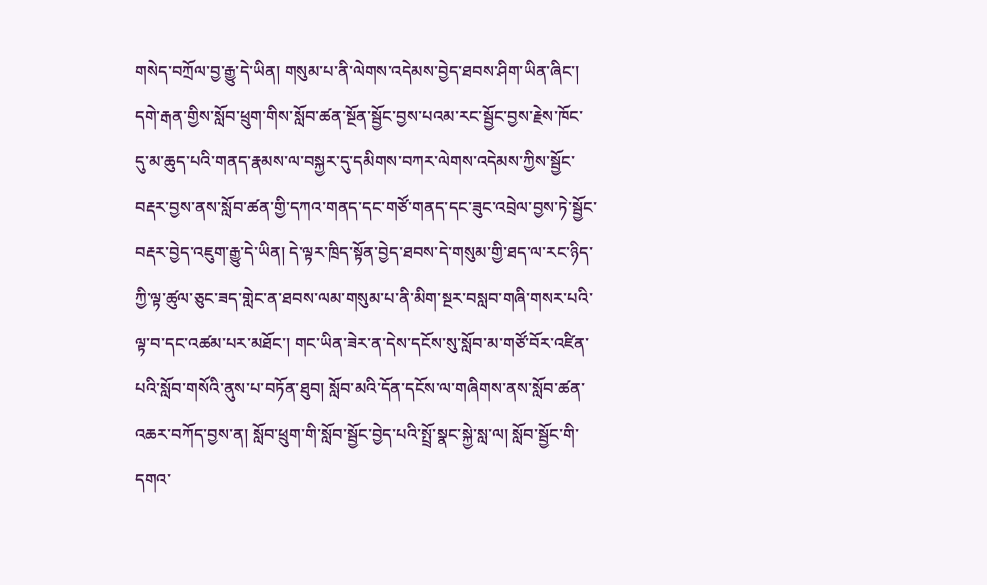གསེད་བཀྲོལ་བྱ་རྒྱུ་དེ་ཡིན། གསུམ་པ་ནི་ལེགས་འདེམས་བྱེད་ཐབས་ཤིག་ཡིན་ཞིང་། དགེ་རྒན་གྱིས་སློབ་ཕྲུག་གིས་སློབ་ཚན་སྔོན་སྦྱོང་བྱས་པའམ་རང་སྦྱོང་བྱས་རྗེས་ཁོང་དུ་མ་ཆུད་པའི་གནད་རྣམས་ལ་བསྐྱར་དུ་དམིགས་བཀར་ལེགས་འདེམས་ཀྱིས་སྦྱོང་བརྡར་བྱས་ནས་སློབ་ཚན་གྱི་དཀའ་གནད་དང་གཙོ་གནད་དང་ཟུང་འབྲེལ་བྱས་ཏེ་སྦྱོང་བརྡར་བྱེད་འཇུག་རྒྱུ་དེ་ཡིན། དེ་ལྟར་ཁྲིད་སྟོན་བྱེད་ཐབས་དེ་གསུམ་གྱི་ཐད་ལ་རང་ཉིད་ཀྱི་ལྟ་ཚུལ་ཅུང་ཟད་གླེང་ན་ཐབས་ལམ་གསུམ་པ་ནི་མིག་སྔར་བསླབ་གཞི་གསར་པའི་ལྟ་བ་དང་འཚམ་པར་མཐོང་། གང་ཡིན་ཟེར་ན་དེས་དངོས་སུ་སློབ་མ་གཙོ་བོར་འཛིན་པའི་སློབ་གསོའི་ནུས་པ་བཏོན་ཐུབ། སློབ་མའི་དོན་དངོས་ལ་གཞིགས་ནས་སློབ་ཚན་འཆར་བཀོད་བྱས་ན། སློབ་ཕྲུག་གི་སློབ་སྦྱོང་བྱེད་པའི་སྤྲོ་སྣང་སྐྱེ་སླ་ལ། སློབ་སྦྱོང་གི་དགའ་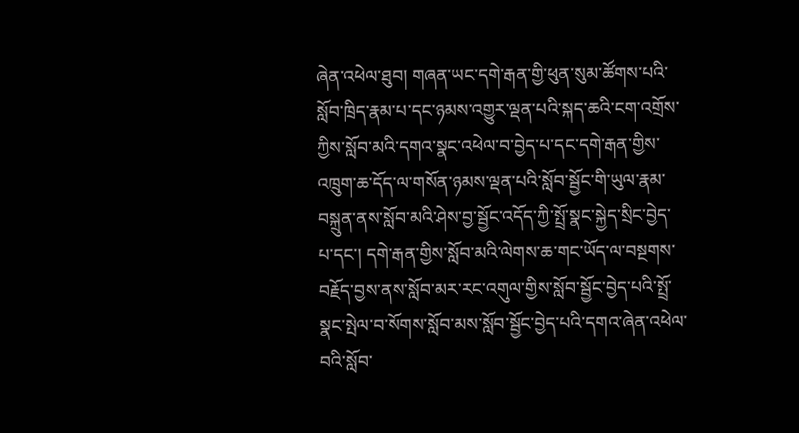ཞེན་འཕེལ་ཐུབ། གཞན་ཡང་དགེ་རྒན་གྱི་ཕུན་སུམ་ཚོགས་པའི་སློབ་ཁྲིད་རྣམ་པ་དང་ཉམས་འགྱུར་ལྡན་པའི་སྐད་ཆའི་ངག་འགྲོས་ཀྱིས་སློབ་མའི་དགའ་སྣང་འཕེལ་བ་བྱེད་པ་དང་དགེ་རྒན་གྱིས་འཁྲུག་ཆ་དོད་ལ་གསོན་ཉམས་ལྡན་པའི་སློབ་སྦྱོང་གི་ཡུལ་རྣམ་བསྐྲུན་ནས་སློབ་མའི་ཤེས་བྱ་སྦྱོང་འདོད་ཀྱི་སྤྲོ་སྣང་སྐྱེད་སྲིང་བྱེད་པ་དང་། དགེ་རྒན་གྱིས་སློབ་མའི་ལེགས་ཆ་གང་ཡོད་ལ་བསྔགས་བརྗོད་བྱས་ནས་སློབ་མར་རང་འགུལ་གྱིས་སློབ་སྦྱོང་བྱེད་པའི་སྤྲོ་སྣང་སྤེལ་བ་སོགས་སློབ་མས་སློབ་སྦྱོང་བྱེད་པའི་དགའ་ཞེན་འཕེལ་བའི་སློབ་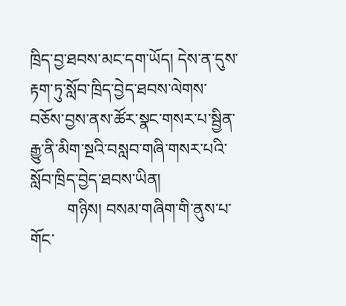ཁྲིད་བྱ་ཐབས་མང་དག་ཡོད། དེས་ན་དུས་རྟག་ཏུ་སློབ་ཁྲིད་བྱེད་ཐབས་ལེགས་བཅོས་བྱས་ནས་ཚོར་སྣང་གསར་པ་སྦྱིན་རྒྱུ་ནི་མིག་སྔའི་བསླབ་གཞི་གསར་པའི་སློབ་ཁྲིད་བྱེད་ཐབས་ཡིན།
         གཉིས། བསམ་གཞིག་གི་ནུས་པ་གོང་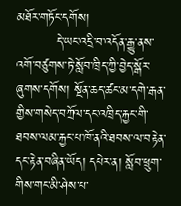མཐོར་གཏོང་དགོས།
         དེ་ཡང་འདྲི་བ་འདོན་རྒྱུ་ནས་འགོ་བཙུགས་ཏེ་སློབ་ཁྲིད་ཀྱི་བྱེད་སྒོར་ཞུགས་དགོས། སྔོན་ཆད་ཚང་མ་དགེ་རྒན་གྱིས་གསེད་བཀྲོལ་དང་འཁྲིད་རྐྱང་གི་ཐབས་ལམ་རྐྱང་པ་ཁོ་ནའི་ཐབས་ལ་བརྟེན་དང་རྟེན་བཞིན་ཡོད། དཔེར་ན། སློབ་ཕྲུག་གིས་གང་མི་ཤེས་པ་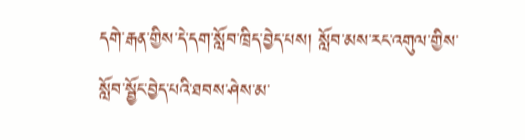དགེ་རྒན་གྱིས་དེ་དག་སློབ་ཁྲིད་བྱེད་པས། སློབ་མས་རང་འགུལ་གྱིས་སློབ་སྦྱོང་བྱེད་པའི་ཐབས་ཤེས་མ་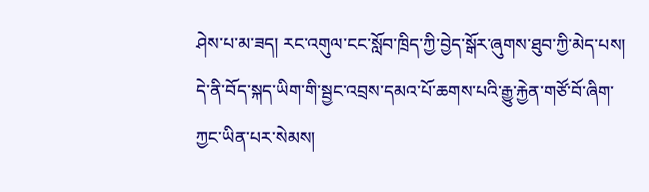ཤེས་པ་མ་ཟད། རང་འགུལ་ངང་སློབ་ཁྲིད་ཀྱི་བྱེད་སྒོར་ཞུགས་ཐུབ་ཀྱི་མེད་པས། དེ་ནི་བོད་སྐད་ཡིག་གི་སྦྱང་འབྲས་དམའ་པོ་ཆགས་པའི་རྒྱུ་རྐྱེན་གཙོ་བོ་ཞིག་ཀྱང་ཡིན་པར་སེམས།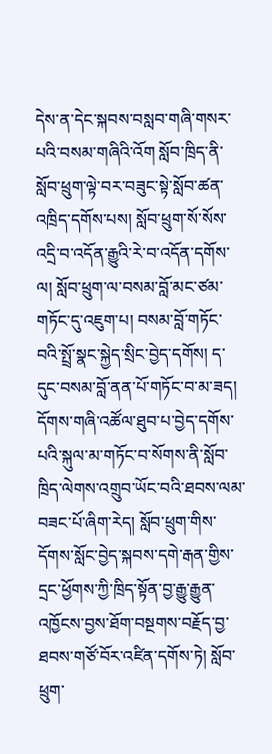དེས་ན་དེང་སྐབས་བསླབ་གཞི་གསར་པའི་བསམ་གཞིའི་འོག སློབ་ཁྲིད་ནི་སློབ་ཕྲུག་ལྟེ་བར་བཟུང་སྟེ་སློབ་ཚན་འཁྲིད་དགོས་པས། སློབ་ཕྲུག་སོ་སོས་འདྲི་བ་འདོན་རྒྱུའི་རེ་བ་འདོན་དགོས་ལ། སློབ་ཕྲུག་ལ་བསམ་བློ་མང་ཙམ་གཏོང་དུ་འཇུག་པ། བསམ་བློ་གཏོང་བའི་སྤྲོ་སྣང་སྐྱེད་སྲིང་བྱེད་དགོས། ད་དུང་བསམ་བློ་ནན་པོ་གཏོང་བ་མ་ཟད། དོགས་གཞི་འཚོལ་ཐུབ་པ་བྱེད་དགོས་པའི་སྐུལ་མ་གཏོང་བ་སོགས་ནི་སློབ་ཁྲིད་ལེགས་འགྲུབ་ཡོང་བའི་ཐབས་ལམ་བཟང་པོ་ཞིག་རེད། སློབ་ཕྲུག་གིས་དོགས་སློང་བྱེད་སྐབས་དགེ་རྒན་གྱིས་དྲང་ཕྱོགས་ཀྱི་ཁྲིད་སྟོན་བྱ་རྒྱུ་རྒྱུན་འཁྱོངས་བྱས་ཐོག་བསྔགས་བརྗོད་བྱ་ཐབས་གཙོ་བོར་འཛིན་དགོས་ཏེ། སློབ་ཕྲུག་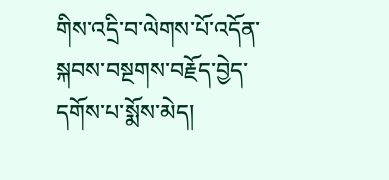གིས་འདྲི་བ་ལེགས་པོ་འདོན་སྐབས་བསྔགས་བརྗོད་བྱེད་དགོས་པ་སྨོས་མེད།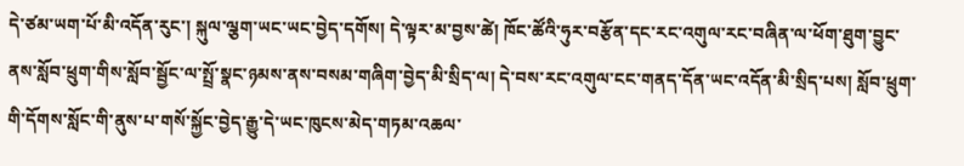དེ་ཙམ་ཡག་པོ་མི་འདོན་རུང་། སྐུལ་ལྕག་ཡང་ཡང་བྱེད་དགོས། དེ་ལྟར་མ་བྱས་ཚེ། ཁོང་ཚོའི་ཧུར་བརྩོན་དང་རང་འགུལ་རང་བཞིན་ལ་ཕོག་ཐུག་བྱུང་ནས་སློབ་ཕྲུག་གིས་སློབ་སྦྱོང་ལ་སྤྲོ་སྣང་ཉམས་ནས་བསམ་གཞིག་བྱེད་མི་སྲིད་ལ། དེ་བས་རང་འགུལ་ངང་གནད་དོན་ཡང་འདོན་མི་སྲིད་པས། སློབ་ཕྲུག་གི་དོགས་སློང་གི་ནུས་པ་གསོ་སྐྱོང་བྱེད་རྒྱུ་དེ་ཡང་ཁུངས་མེད་གཏམ་འཆལ་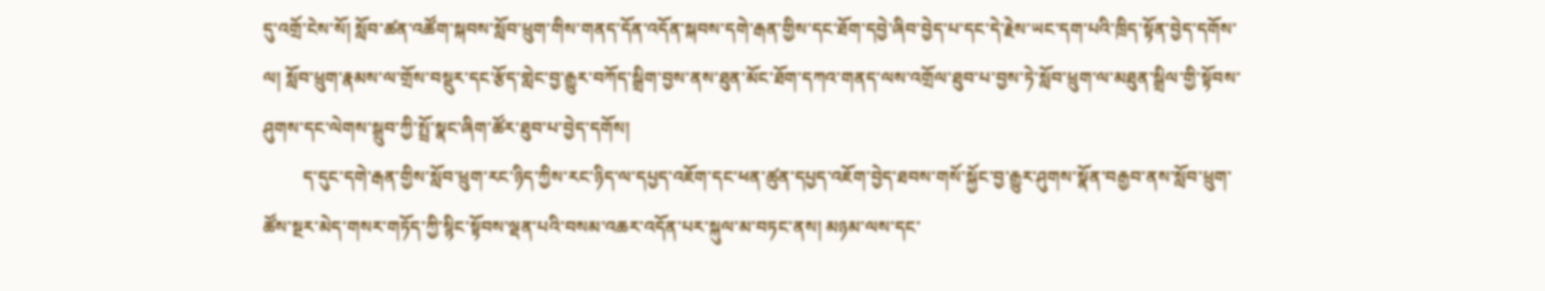དུ་འགྲོ་ངེས་སོ། སློབ་ཚན་འཚོག་སྐབས་སློབ་ཕྲུག་གིས་གནད་དོན་འདོན་སྐབས་དགེ་རྒན་གྱིས་དང་ཐོག་དབྱེ་ཞིབ་བྱེད་པ་དང་དེ་རྗེས་ཡང་དག་པའི་ཁྲིད་སྟོན་བྱེད་དགོས་ལ། སློབ་ཕྲུག་རྣམས་ལ་གྲོས་བསྡུར་དང་རྩོད་གླེང་བྱ་རྒྱུར་བཀོད་སྒྲིག་བྱས་ནས་ཐུན་མོང་ཐོག་དཀའ་གནད་ལས་འགྲོལ་ཐུབ་པ་བྱས་ཏེ་སློབ་ཕྲུག་ལ་མཐུན་སྒྲིལ་གྱི་སྟོབས་ཤུགས་དང་ལེགས་སྒྲུབ་ཀྱི་སྤྲོ་སྣང་ཞིག་ཚོར་ཐུབ་པ་བྱེད་དགོས།
         ད་དུང་དགེ་རྒན་གྱིས་སློབ་ཕྲུག་རང་ཉིད་ཀྱིས་རང་ཉིད་ལ་དཔྱད་འཇོག་དང་ཕན་ཚུན་དཔྱད་འཇོག་བྱེད་ཐབས་གསོ་སྐྱོང་བྱ་རྒྱུར་ཤུགས་སྣོན་བརྒྱབ་ནས་སློབ་ཕྲུག་ཚོས་སྔར་མེད་གསར་གཏོད་ཀྱི་སྙིང་སྟོབས་ལྡན་པའི་བསམ་འཆར་འདོན་པར་སྐུལ་མ་བཏང་ནས། མཉམ་ལས་དང་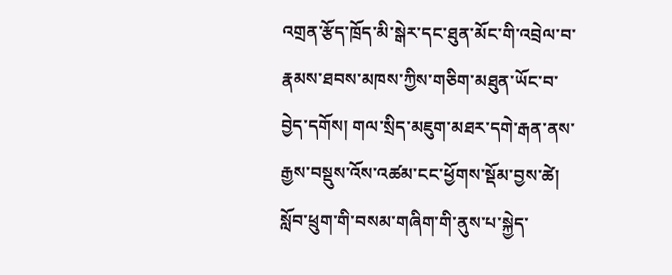འགྲན་རྩོད་ཁྲོད་མི་སྒེར་དང་ཐུན་མོང་གི་འབྲེལ་བ་རྣམས་ཐབས་མཁས་ཀྱིས་གཅིག་མཐུན་ཡོང་བ་བྱེད་དགོས། གལ་སྲིད་མཇུག་མཐར་དགེ་རྒན་ནས་རྒྱས་བསྡུས་འོས་འཚམ་ངང་ཕྱོགས་སྡོམ་བྱས་ཚེ། སློབ་ཕྲུག་གི་བསམ་གཞིག་གི་ནུས་པ་སྐྱེད་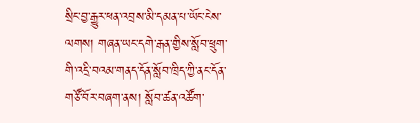སྲིང་བྱ་རྒྱུར་ཕན་འབྲས་མི་དམན་པ་ཡོང་ངེས་ལགས། གཞན་ཡང་དགེ་རྒན་གྱིས་སློབ་ཕྲུག་གི་འདྲི་བའམ་གནད་དོན་སློབ་ཁྲིད་ཀྱི་ནང་དོན་གཙོ་བོར་བཞག་ནས། སློབ་ཚན་འཚོག་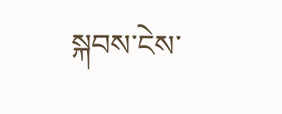སྐབས་ངེས་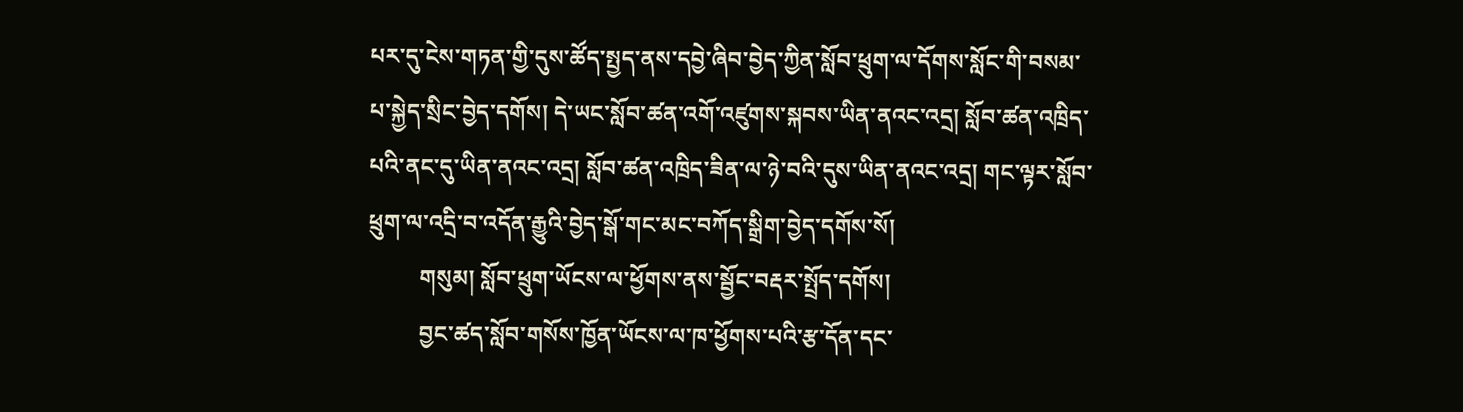པར་དུ་ངེས་གཏན་གྱི་དུས་ཚོད་སྤྱད་ནས་དབྱེ་ཞིབ་བྱེད་ཀྱིན་སློབ་ཕྲུག་ལ་དོགས་སློང་གི་བསམ་པ་སྐྱེད་སྲིང་བྱེད་དགོས། དེ་ཡང་སློབ་ཚན་འགོ་འཛུགས་སྐབས་ཡིན་ནའང་འདྲ། སློབ་ཚན་འཁྲིད་པའི་ནང་དུ་ཡིན་ནའང་འདྲ། སློབ་ཚན་འཁྲིད་ཟིན་ལ་ཉེ་བའི་དུས་ཡིན་ནའང་འདྲ། གང་ལྟར་སློབ་ཕྲུག་ལ་འདྲི་བ་འདོན་རྒྱུའི་བྱེད་སྒོ་གང་མང་བཀོད་སྒྲིག་བྱེད་དགོས་སོ།
         གསུམ། སློབ་ཕྲུག་ཡོངས་ལ་ཕྱོགས་ནས་སྦྱོང་བརྡར་སྤྲོད་དགོས།
         བྱང་ཚད་སློབ་གསོས་ཁྱོན་ཡོངས་ལ་ཁ་ཕྱོགས་པའི་རྩ་དོན་དང་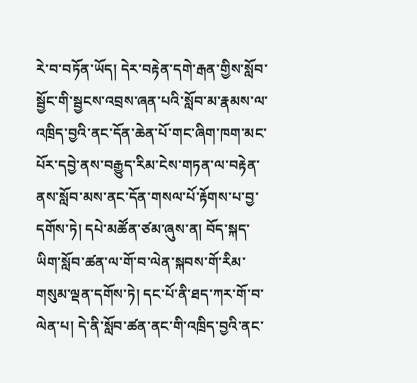རེ་བ་བཏོན་ཡོད། དེར་བརྟེན་དགེ་རྒན་གྱིས་སློབ་སྦྱོང་གི་སྦྱངས་འབྲས་ཞན་པའི་སློབ་མ་རྣམས་ལ་འཁྲིད་བྱའི་ནང་དོན་ཆེན་པོ་གང་ཞིག་ཁག་མང་པོར་དབྱེ་ནས་བརྒྱུད་རིམ་ངེས་གཏན་ལ་བརྟེན་ནས་སློབ་མས་ནང་དོན་གསལ་པོ་རྟོགས་པ་བྱ་དགོས་ཏེ། དཔེ་མཚོན་ཙམ་ཞུས་ན། བོད་སྐད་ཡིག་སློབ་ཚན་ལ་གོ་བ་ལེན་སྐབས་གོ་རིམ་གསུམ་ལྡན་དགོས་ཏེ། དང་པོ་ནི་ཐད་ཀར་གོ་བ་ལེན་པ། དེ་ནི་སློབ་ཚན་ནང་གི་འཁྲིད་བྱའི་ནང་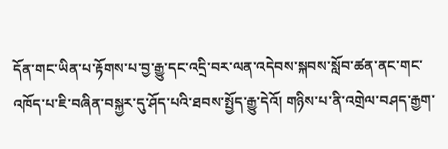དོན་གང་ཡིན་པ་རྟོགས་པ་བྱ་རྒྱུ་དང་འདྲི་བར་ལན་འདེབས་སྐབས་སློབ་ཚན་ནང་གང་འཁོད་པ་ཇི་བཞིན་བསྐྱར་དུ་ཤོད་པའི་ཐབས་སྤྱོད་རྒྱུ་དེའོ། གཉིས་པ་ནི་འགྲེལ་བཤད་རྒྱག་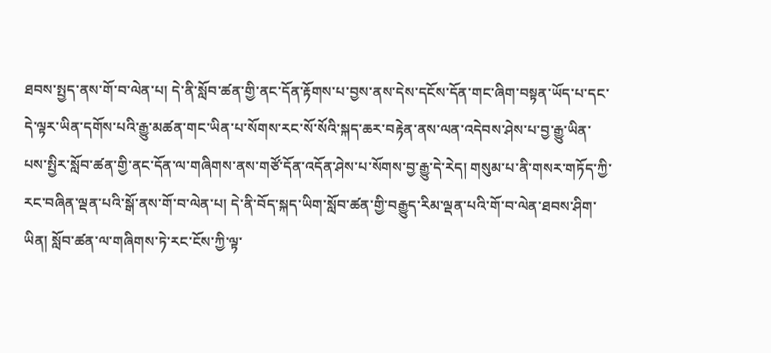ཐབས་སྤྱད་ནས་གོ་བ་ལེན་པ། དེ་ནི་སློབ་ཚན་གྱི་ནང་དོན་རྟོགས་པ་བྱས་ནས་དེས་དངོས་དོན་གང་ཞིག་བསྟན་ཡོད་པ་དང་དེ་ལྟར་ཡིན་དགོས་པའི་རྒྱུ་མཚན་གང་ཡིན་པ་སོགས་རང་སོ་སོའི་སྐད་ཆར་བརྟེན་ནས་ལན་འདེབས་ཤེས་པ་བྱ་རྒྱུ་ཡིན་པས་སྤྱིར་སློབ་ཚན་གྱི་ནང་དོན་ལ་གཞིགས་ནས་གཙོ་དོན་འདོན་ཤེས་པ་སོགས་བྱ་རྒྱུ་དེ་རེད། གསུམ་པ་ནི་གསར་གཏོད་ཀྱི་རང་བཞིན་ལྡན་པའི་སྒོ་ནས་གོ་བ་ལེན་པ། དེ་ནི་བོད་སྐད་ཡིག་སློབ་ཚན་གྱི་བརྒྱུད་རིམ་ལྡན་པའི་གོ་བ་ལེན་ཐབས་ཤིག་ཡིན། སློབ་ཚན་ལ་གཞིགས་ཏེ་རང་ངོས་ཀྱི་ལྟ་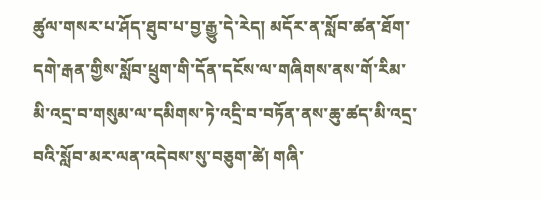ཚུལ་གསར་པ་ཤོད་ཐུབ་པ་བྱ་རྒྱུ་དེ་རེད། མདོར་ན་སློབ་ཚན་ཐོག་དགེ་རྒན་གྱིས་སློབ་ཕྲུག་གི་དོན་དངོས་ལ་གཞིགས་ནས་གོ་རིམ་མི་འདྲ་བ་གསུམ་ལ་དམིགས་ཏེ་འདྲི་བ་བཏོན་ནས་ཆུ་ཚད་མི་འདྲ་བའི་སློབ་མར་ལན་འདེབས་སུ་བཅུག་ཚེ། གཞི་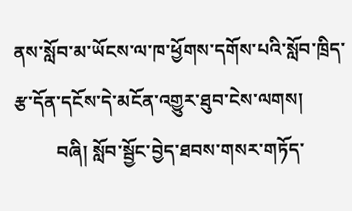ནས་སློབ་མ་ཡོངས་ལ་ཁ་ཕྱོགས་དགོས་པའི་སློབ་ཁྲིད་རྩ་དོན་དངོས་དེ་མངོན་འགྱུར་ཐུབ་ངེས་ལགས།
         བཞི། སློབ་སྦྱོང་བྱེད་ཐབས་གསར་གཏོད་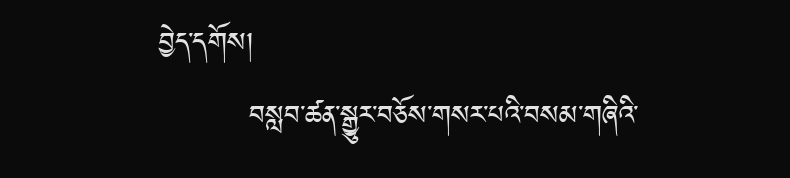བྱེད་དགོས།
         བསླབ་ཚན་སྒྱུར་བཅོས་གསར་པའི་བསམ་གཞིའི་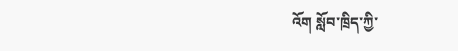འོག སློབ་ཁྲིད་ཀྱི་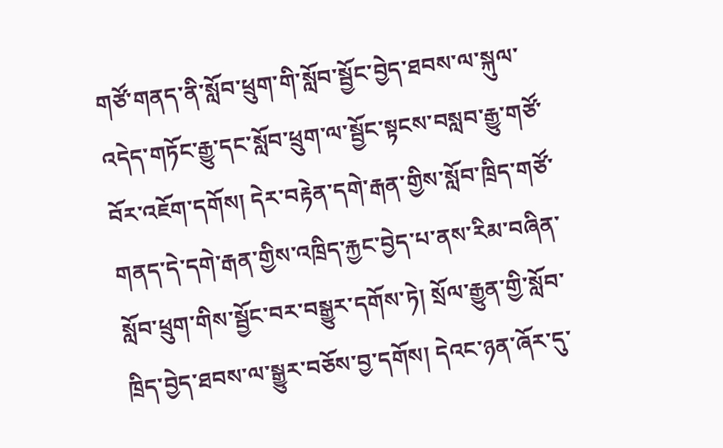གཙོ་གནད་ནི་སློབ་ཕྲུག་གི་སློབ་སྦྱོང་བྱེད་ཐབས་ལ་སྐུལ་འདེད་གཏོང་རྒྱུ་དང་སློབ་ཕྲུག་ལ་སྦྱོང་སྟངས་བསླབ་རྒྱུ་གཙོ་བོར་འཇོག་དགོས། དེར་བརྟེན་དགེ་རྒན་གྱིས་སློབ་ཁྲིད་གཙོ་གནད་དེ་དགེ་རྒན་གྱིས་འཁྲིད་རྐྱང་བྱེད་པ་ནས་རིམ་བཞིན་སློབ་ཕྲུག་གིས་སྦྱོང་བར་བསྒྱུར་དགོས་ཏེ། སྲོལ་རྒྱུན་གྱི་སློབ་ཁྲིད་བྱེད་ཐབས་ལ་སྒྱུར་བཅོས་བྱ་དགོས། དེའང་ཉན་ཞོར་དུ་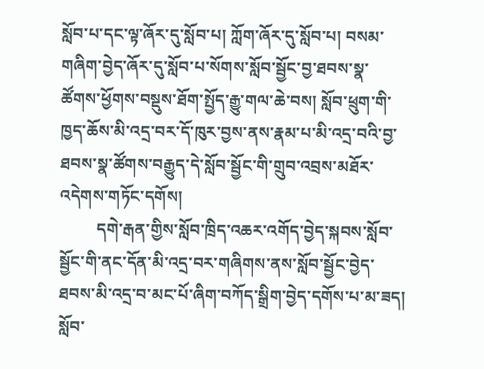སློབ་པ་དང་ལྟ་ཞོར་དུ་སློབ་པ། ཀློག་ཞོར་དུ་སློབ་པ། བསམ་གཞིག་བྱེད་ཞོར་དུ་སློབ་པ་སོགས་སློབ་སྦྱོང་བྱ་ཐབས་སྣ་ཚོགས་ཕྱོགས་བསྡུས་ཐོག་སྤྱོད་རྒྱུ་གལ་ཆེ་བས། སློབ་ཕྲུག་གི་ཁྱད་ཆོས་མི་འདྲ་བར་དོ་ཁུར་བྱས་ནས་རྣམ་པ་མི་འདྲ་བའི་བྱ་ཐབས་སྣ་ཚོགས་བརྒྱུད་དེ་སློབ་སྦྱོང་གི་གྲུབ་འབྲས་མཐོར་འདེགས་གཏོང་དགོས།
         དགེ་རྒན་གྱིས་སློབ་ཁྲིད་འཆར་འགོད་བྱེད་སྐབས་སློབ་སྦྱོང་གི་ནང་དོན་མི་འདྲ་བར་གཞིགས་ནས་སློབ་སྦྱོང་བྱེད་ཐབས་མི་འདྲ་བ་མང་པོ་ཞིག་བཀོད་སྒྲིག་བྱེད་དགོས་པ་མ་ཟད། སློབ་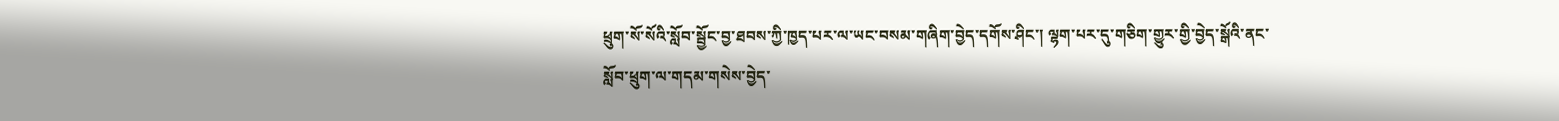ཕྲུག་སོ་སོའི་སློབ་སྦྱོང་བྱ་ཐབས་ཀྱི་ཁྱད་པར་ལ་ཡང་བསམ་གཞིག་བྱེད་དགོས་ཤིང་། ལྷག་པར་དུ་གཅིག་གྱུར་གྱི་བྱེད་སྒོའི་ནང་སློབ་ཕྲུག་ལ་གདམ་གསེས་བྱེད་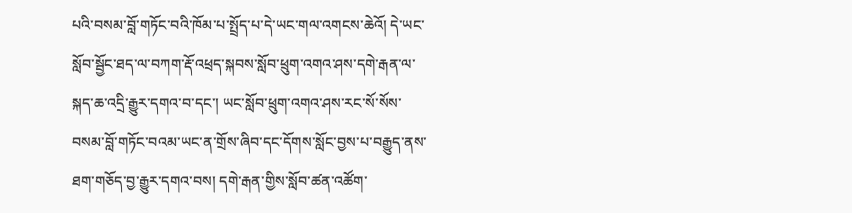པའི་བསམ་བློ་གཏོང་བའི་ཁོམ་པ་སྤྲོད་པ་དེ་ཡང་གལ་འགངས་ཆེའོ། དེ་ཡང་སློབ་སྦྱོང་ཐད་ལ་བཀག་རྡོ་འཕྲད་སྐབས་སློབ་ཕྲུག་འགའ་ཤས་དགེ་རྒན་ལ་སྐད་ཆ་འདྲི་རྒྱུར་དགའ་བ་དང་། ཡང་སློབ་ཕྲུག་འགའ་ཤས་རང་སོ་སོས་བསམ་བློ་གཏོང་བའམ་ཡང་ན་གྲོས་ཞིབ་དང་དོགས་སློང་བྱས་པ་བརྒྱུད་ནས་ཐག་གཅོད་བྱ་རྒྱུར་དགའ་བས། དགེ་རྒན་གྱིས་སློབ་ཚན་འཚོག་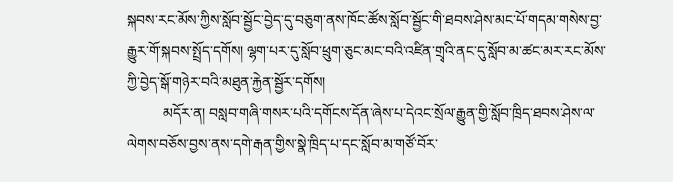སྐབས་རང་མོས་ཀྱིས་སློབ་སྦྱོང་བྱེད་དུ་བཅུག་ནས་ཁོང་ཚོས་སློབ་སྦྱོང་གི་ཐབས་ཤེས་མང་པོ་གདམ་གསེས་བྱ་རྒྱུར་གོ་སྐབས་སྤྲོད་དགོས། ལྷག་པར་དུ་སློབ་ཕྲུག་ཅུང་མང་བའི་འཛིན་གྲྭའི་ནང་དུ་སློབ་མ་ཚང་མར་རང་མོས་ཀྱི་བྱེད་སྒོ་གཉེར་བའི་མཐུན་རྐྱེན་སྦྱོར་དགོས།
          མདོར་ན། བསླབ་གཞི་གསར་པའི་དགོངས་དོན་ཞེས་པ་དེའང་སྲོལ་རྒྱུན་གྱི་སློབ་ཁྲིད་ཐབས་ཤེས་ལ་ལེགས་བཅོས་བྱས་ནས་དགེ་རྒན་གྱིས་སྣེ་ཁྲིད་པ་དང་སློབ་མ་གཙོ་བོར་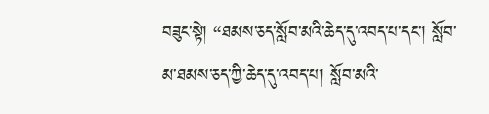བཟུང་སྟེ། “ཐམས་ཅད་སློབ་མའི་ཆེད་དུ་འབད་པ་དང་། སློབ་མ་ཐམས་ཅད་ཀྱི་ཆེད་དུ་འབད་པ། སློབ་མའི་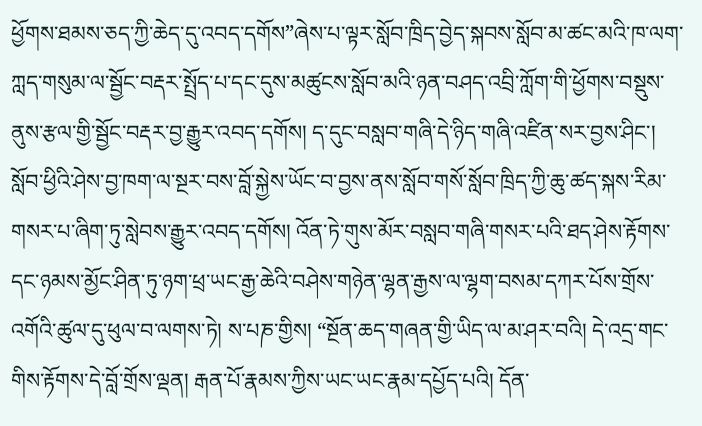ཕྱོགས་ཐམས་ཅད་ཀྱི་ཆེད་དུ་འབད་དགོས”ཞེས་པ་ལྟར་སློབ་ཁྲིད་བྱེད་སྐབས་སློབ་མ་ཚང་མའི་ཁ་ལག་ཀླད་གསུམ་ལ་སྦྱོང་བརྡར་སྤྲོད་པ་དང་དུས་མཚུངས་སློབ་མའི་ཉན་བཤད་འབྲི་ཀློག་གི་ཕྱོགས་བསྡུས་ནུས་རྩལ་གྱི་སྦྱོང་བརྡར་བྱ་རྒྱུར་འབད་དགོས། ད་དུང་བསླབ་གཞི་དེ་ཉིད་གཞི་འཛིན་སར་བྱས་ཤིང་། སློབ་ཕྱིའི་ཤེས་བྱ་ཁག་ལ་སྔར་བས་བློ་སྐྱེས་ཡོང་བ་བྱས་ནས་སློབ་གསོ་སློབ་ཁྲིད་ཀྱི་ཆུ་ཚད་སྐས་རིམ་གསར་པ་ཞིག་ཏུ་སླེབས་རྒྱུར་འབད་དགོས། འོན་ཏེ་གུས་མོར་བསླབ་གཞི་གསར་པའི་ཐད་ཤེས་རྟོགས་དང་ཉམས་མྱོང་ཤིན་ཏུ་ཉག་ཕྲ་ཡང་རྒྱ་ཆེའི་བཤེས་གཉེན་ལྷན་རྒྱས་ལ་ལྷག་བསམ་དཀར་པོས་གྲོས་འགོའི་ཚུལ་དུ་ཕུལ་བ་ལགས་ཏེ། ས་པཎ་གྱིས། “སྔོན་ཆད་གཞན་གྱི་ཡིད་ལ་མ་ཤར་བའི། དེ་འདྲ་གང་གིས་རྟོགས་དེ་བློ་གྲོས་ལྡན། རྒན་པོ་རྣམས་ཀྱིས་ཡང་ཡང་རྣམ་དཔྱོད་པའི། དོན་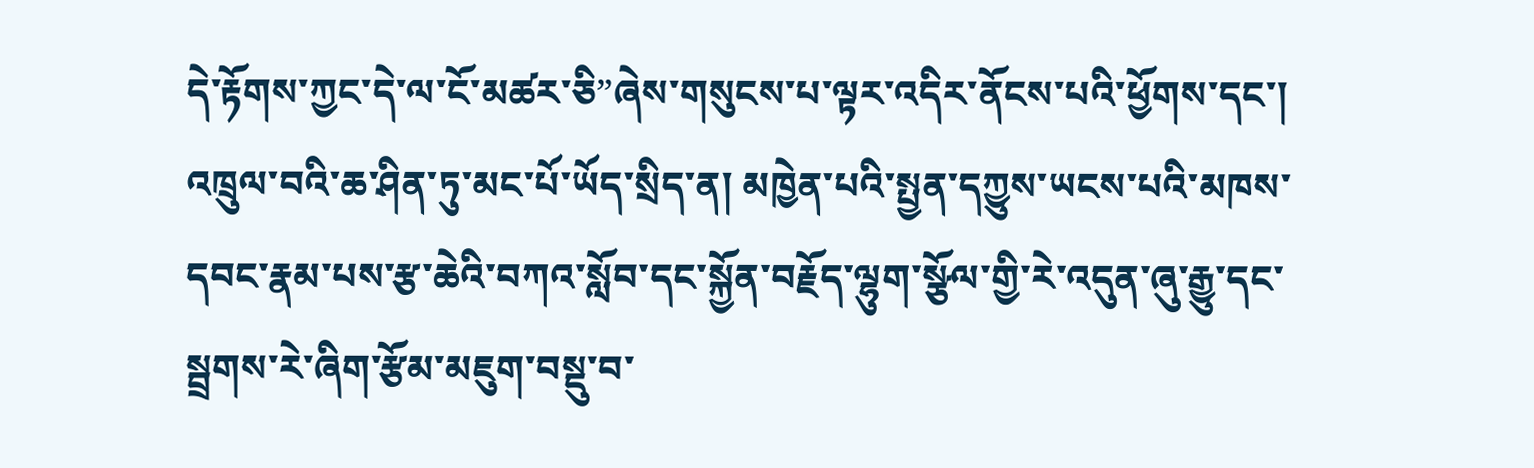དེ་རྟོགས་ཀྱང་དེ་ལ་ངོ་མཚར་ཅི”ཞེས་གསུངས་པ་ལྟར་འདིར་ནོངས་པའི་ཕྱོགས་དང་། འཁྲུལ་བའི་ཆ་ཤིན་ཏུ་མང་པོ་ཡོད་སྲིད་ན། མཁྱེན་པའི་སྤྱན་དཀྱུས་ཡངས་པའི་མཁས་དབང་རྣམ་པས་རྩ་ཆེའི་བཀའ་སློབ་དང་སྐྱོན་བརྗོད་ལྷུག་སྩོལ་གྱི་རེ་འདུན་ཞུ་རྒྱུ་དང་སྦྲགས་རེ་ཞིག་རྩོམ་མཇུག་བསྡུ་བ་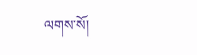ལགས་སོ།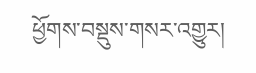ཕྱོགས་བསྡུས་གསར་འགྱུར།